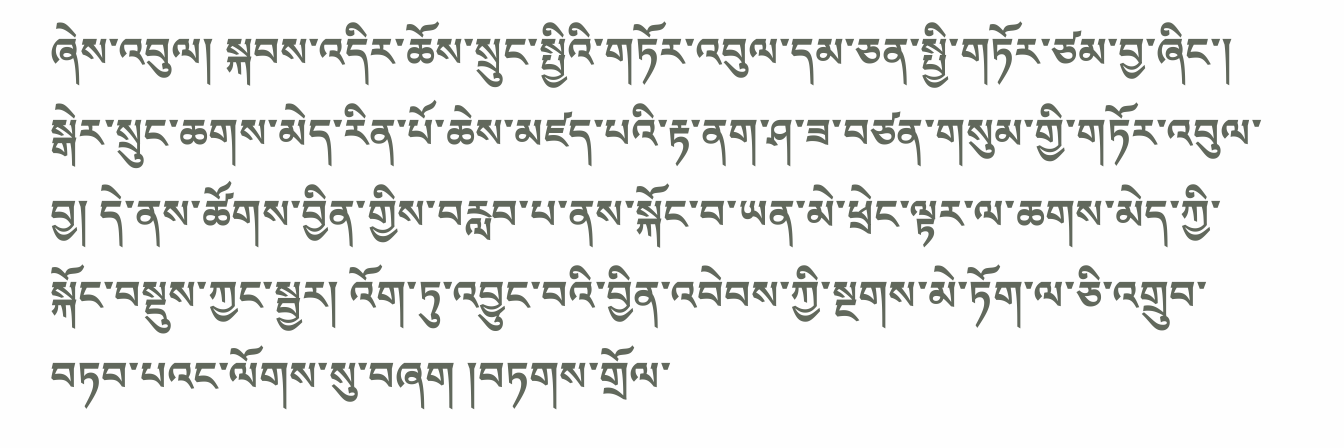ཞེས་འབུལ། སྐབས་འདིར་ཆོས་སྲུང་སྤྱིའི་གཏོར་འབུལ་དམ་ཅན་སྤྱི་གཏོར་ཙམ་བྱ་ཞིང་། སྒེར་སྲུང་ཆགས་མེད་རིན་པོ་ཆེས་མཛད་པའི་རྟ་ནག་ཤ་ཟ་བཙན་གསུམ་གྱི་གཏོར་འབུལ་བྱ། དེ་ནས་ཚོགས་བྱིན་གྱིས་བརླབ་པ་ནས་སྐོང་བ་ཡན་མེ་ཕྲེང་ལྟར་ལ་ཆགས་མེད་ཀྱི་སྐོང་བསྡུས་ཀྱང་སྦྱར། འོག་ཏུ་འབྱུང་བའི་བྱིན་འབེབས་ཀྱི་སྔགས་མེ་ཏོག་ལ་ཅི་འགྲུབ་བཏབ་པའང་ལོགས་སུ་བཞག །བཏགས་གྲོལ་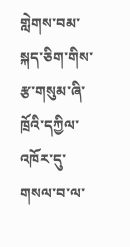གླེགས་བམ་སྐད་ཅིག་གིས་རྩ་གསུམ་ཞི་ཁྲོའི་དཀྱིལ་འཁོར་དུ་གསལ་བ་ལ་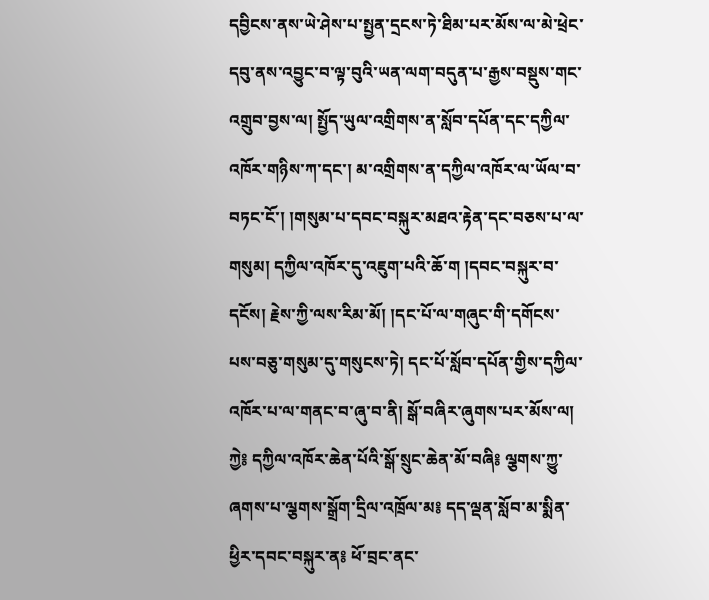དབྱིངས་ནས་ཡེ་ཤེས་པ་སྤྱན་དྲངས་ཏེ་ཐིམ་པར་མོས་ལ་མེ་ཕྲེང་དབུ་ནས་འབྱུང་བ་ལྟ་བུའི་ཡན་ལག་བདུན་པ་རྒྱས་བསྡུས་གང་འགྲུབ་བྱས་ལ། སྤྱོད་ཡུལ་འགྲིགས་ན་སློབ་དཔོན་དང་དཀྱིལ་འཁོར་གཉིས་ཀ་དང་། མ་འགྲིགས་ན་དཀྱིལ་འཁོར་ལ་ཡོལ་བ་བཏང་ངོ་། །གསུམ་པ་དབང་བསྐུར་མཐའ་རྟེན་དང་བཅས་པ་ལ་གསུམ། དཀྱིལ་འཁོར་དུ་འཇུག་པའི་ཆོ་ག །དབང་བསྐུར་བ་དངོས། རྗེས་ཀྱི་ལས་རིམ་མོ། །དང་པོ་ལ་གཞུང་གི་དགོངས་པས་བཅུ་གསུམ་དུ་གསུངས་ཏེ། དང་པོ་སློབ་དཔོན་གྱིས་དཀྱིལ་འཁོར་པ་ལ་གནང་བ་ཞུ་བ་ནི། སྒོ་བཞིར་ཞུགས་པར་མོས་ལ། ཀྱེ༔ དཀྱིལ་འཁོར་ཆེན་པོའི་སྒོ་སྲུང་ཆེན་མོ་བཞི༔ ལྕགས་ཀྱུ་ཞགས་པ་ལྕགས་སྒྲོག་དྲིལ་འཁྲོལ་མ༔ དད་ལྡན་སློབ་མ་སྨིན་ཕྱིར་དབང་བསྐུར་ན༔ ཕོ་བྲང་ནང་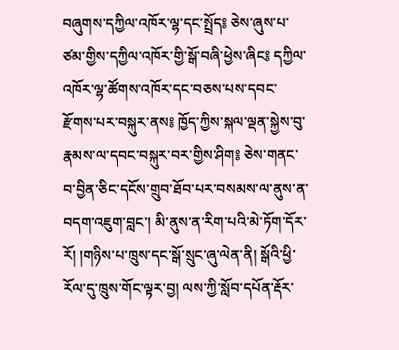བཞུགས་དཀྱིལ་འཁོར་ལྷ་དང་སྤྲོད༔ ཅེས་ཞུས་པ་ཙམ་གྱིས་དཀྱིལ་འཁོར་གྱི་སྒོ་བཞི་ཕྱེས་ཞིང༔ དཀྱིལ་འཁོར་ལྷ་ཚོགས་འཁོར་དང་བཅས་པས་དབང་རྫོགས་པར་བསྐུར་ནས༔ ཁྱོད་ཀྱིས་སྐལ་ལྡན་སྐྱེས་བུ་རྣམས་ལ་དབང་བསྐུར་བར་གྱིས་ཤིག༔ ཅེས་གནང་བ་བྱིན་ཅིང་དངོས་གྲུབ་ཐོབ་པར་བསམས་ལ་ནུས་ན་བདག་འཇུག་བླང་། མི་ནུས་ན་རིག་པའི་མེ་ཏོག་དོར་རོ། །གཉིས་པ་ཁྲུས་དང་སྒོ་སྲུང་ཞུ་ལེན་ནི། སྒོའི་ཕྱི་རོལ་དུ་ཁྲུས་གོང་ལྟར་བྱ། ལས་ཀྱི་སློབ་དཔོན་རྡོར་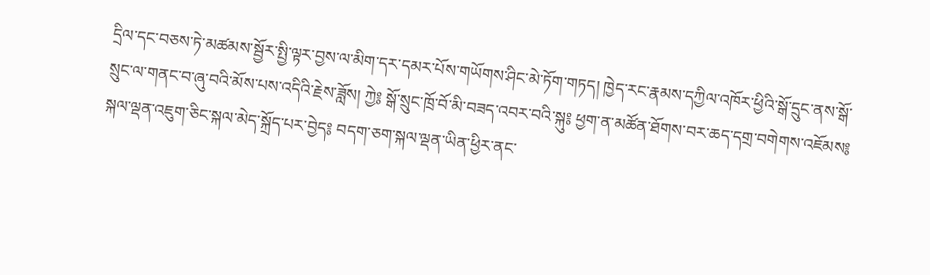དྲིལ་དང་བཅས་ཏེ་མཚམས་སྦྱོར་སྤྱི་ལྟར་བྱས་ལ་མིག་དར་དམར་པོས་གཡོགས་ཤིང་མེ་ཏོག་གཏད། ཁྱེད་རང་རྣམས་དཀྱིལ་འཁོར་ཕྱིའི་སྒོ་དྲུང་ནས་སྒོ་སྲུང་ལ་གནང་བ་ཞུ་བའི་མོས་པས་འདིའི་རྗེས་ཟློས། ཀྱེ༔ སྒོ་སྲུང་ཁྲོ་བོ་མི་བཟད་འབར་བའི་སྐུ༔ ཕྱག་ན་མཚོན་ཐོགས་བར་ཆད་དགྲ་བགེགས་འཇོམས༔ སྐལ་ལྡན་འཇུག་ཅིང་སྐལ་མེད་སྐྲོད་པར་བྱེད༔ བདག་ཅག་སྐལ་ལྡན་ཡིན་ཕྱིར་ནང་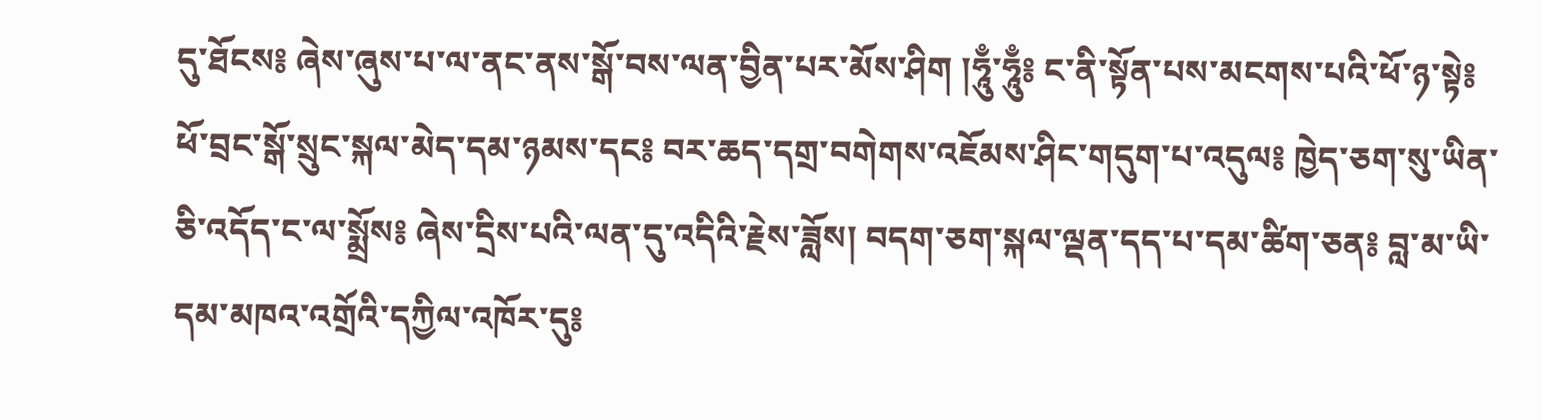དུ་ཐོངས༔ ཞེས་ཞུས་པ་ལ་ནང་ནས་སྒོ་བས་ལན་བྱིན་པར་མོས་ཤིག །ཧཱུྃ་ཧཱུྃ༔ ང་ནི་སྟོན་པས་མངགས་པའི་ཕོ་ཉ་སྟེ༔ ཕོ་བྲང་སྒོ་སྲུང་སྐལ་མེད་དམ་ཉམས་དང༔ བར་ཆད་དགྲ་བགེགས་འཇོམས་ཤིང་གདུག་པ་འདུལ༔ ཁྱེད་ཅག་སུ་ཡིན་ཅི་འདོད་ང་ལ་སྨྲོས༔ ཞེས་དྲིས་པའི་ལན་དུ་འདིའི་རྗེས་ཟློས། བདག་ཅག་སྐལ་ལྡན་དད་པ་དམ་ཚིག་ཅན༔ བླ་མ་ཡི་དམ་མཁའ་འགྲོའི་དཀྱིལ་འཁོར་དུ༔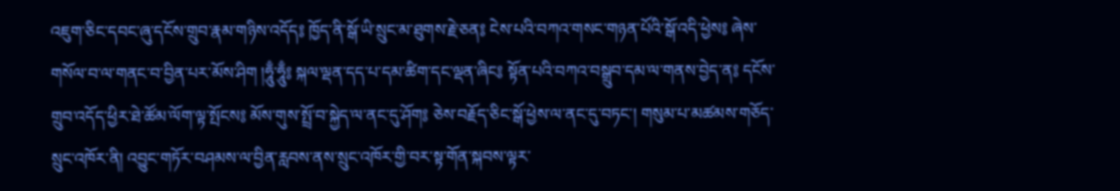འཇུག་ཅིང་དབང་ཞུ་དངོས་གྲུབ་རྣམ་གཉིས་འདོད༔ ཁྱོད་ནི་སྒོ་ཡི་སྲུང་མ་ཐུགས་རྗེ་ཅན༔ ངེས་པའི་བཀའ་གསང་གཉན་པོའི་སྒོ་འདི་ཕྱེས༔ ཞེས་གསོལ་བ་ལ་གནང་བ་བྱིན་པར་མོས་ཤིག །ཧཱུྃ་ཧཱུྃ༔ སྐལ་ལྡན་དད་པ་དམ་ཚིག་དང་ལྡན་ཞིང༔ སྟོན་པའི་བཀའ་བསྒྲུབ་དམ་ལ་གནས་བྱེད་ན༔ དངོས་གྲུབ་འདོད་ཕྱིར་ཐེ་ཚོམ་ལོག་ལྟ་སྤོངས༔ མོས་གུས་སྤྲོ་བ་སྐྱེད་ལ་ནང་དུ་ཤོག༔ ཅེས་བརྗོད་ཅིང་སྒོ་ཕྱེས་ལ་ནང་དུ་བཏང་། གསུམ་པ་མཚམས་གཅོད་སྲུང་འཁོར་ནི། འབྱུང་གཏོར་བཤམས་ལ་བྱིན་རླབས་ནས་སྲུང་འཁོར་གྱི་བར་སྟ་གོན་སྐབས་ལྟར་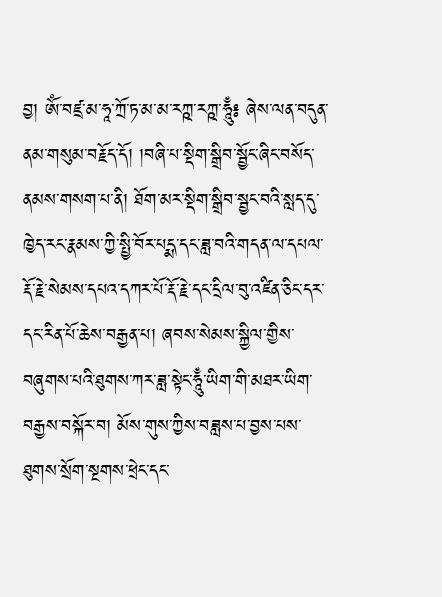བྱ། ཨོཾ་བཛྲ་མ་ཧཱ་ཀྲོ་ཏ་མ་མ་རཀྵ་རཀྵ་ཧཱུྃ༔ ཞེས་ལན་བདུན་ནམ་གསུམ་བརྗོད་དོ། །བཞི་པ་སྡིག་སྒྲིབ་སྦྱོང་ཞིང་བསོད་ནམས་གསག་པ་ནི། ཐོག་མར་སྡིག་སྒྲིབ་སྦྱང་བའི་སླད་དུ་ཁྱེད་རང་རྣམས་ཀྱི་སྤྱི་བོར་པདྨ་དང་ཟླ་བའི་གདན་ལ་དཔལ་རྡོ་རྗེ་སེམས་དཔའ་དཀར་པོ་རྡོ་རྗེ་དང་དྲིལ་བུ་འཛིན་ཅིང་དར་དང་རིན་པོ་ཆེས་བརྒྱན་པ། ཞབས་སེམས་སྐྱིལ་གྱིས་བཞུགས་པའི་ཐུགས་ཀར་ཟླ་སྟེང་ཧཱུྃ་ཡིག་གི་མཐར་ཡིག་བརྒྱས་བསྐོར་བ། མོས་གུས་ཀྱིས་བཟླས་པ་བྱས་པས་ཐུགས་སྲོག་སྔགས་ཕྲེང་དང་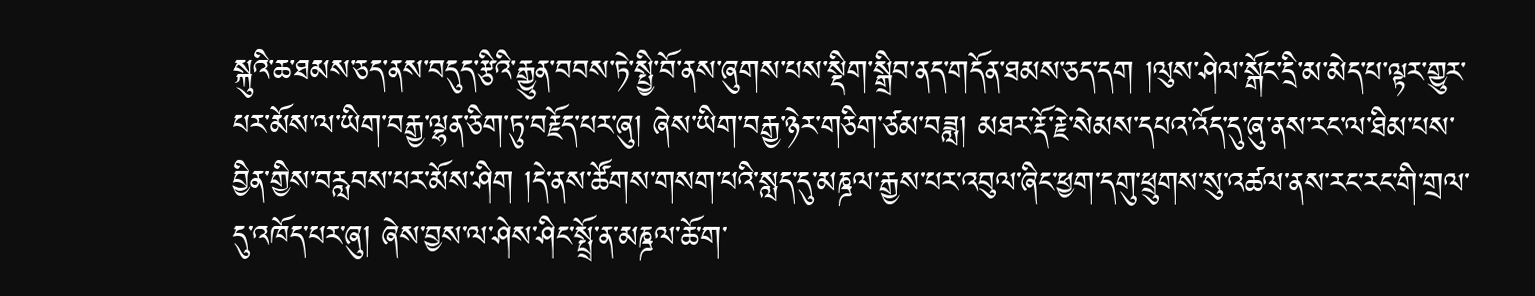སྐུའི་ཆ་ཐམས་ཅད་ནས་བདུད་རྩིའི་རྒྱུན་བབས་ཏེ་སྤྱི་བོ་ནས་ཞུགས་པས་སྡིག་སྒྲིབ་ནད་གདོན་ཐམས་ཅད་དག །ལུས་ཤེལ་སྒོང་དྲི་མ་མེད་པ་ལྟར་གྱུར་པར་མོས་ལ་ཡིག་བརྒྱ་ལྷན་ཅིག་ཏུ་བརྗོད་པར་ཞུ། ཞེས་ཡིག་བརྒྱ་ཉེར་གཅིག་ཙམ་བཟླ། མཐར་རྡོ་རྗེ་སེམས་དཔའ་འོད་དུ་ཞུ་ནས་རང་ལ་ཐིམ་པས་བྱིན་གྱིས་བརླབས་པར་མོས་ཤིག །དེ་ནས་ཚོགས་གསག་པའི་སླད་དུ་མཎྜལ་རྒྱས་པར་འབུལ་ཞིང་ཕྱག་དགུ་ཕྲུགས་སུ་འཚལ་ནས་རང་རང་གི་གྲལ་དུ་འཁོད་པར་ཞུ། ཞེས་བྱས་ལ་ཤེས་ཤིང་སྤྲོ་ན་མཎྜལ་ཆོ་ག་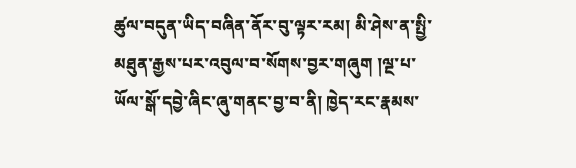ཚུལ་བདུན་ཡིད་བཞིན་ནོར་བུ་ལྟར་རམ། མི་ཤེས་ན་སྤྱི་མཐུན་རྒྱས་པར་འབུལ་བ་སོགས་བྱར་གཞུག །ལྔ་པ་ཡོལ་སྒོ་དབྱེ་ཞིང་ཞུ་གནང་བྱ་བ་ནི། ཁྱེད་རང་རྣམས་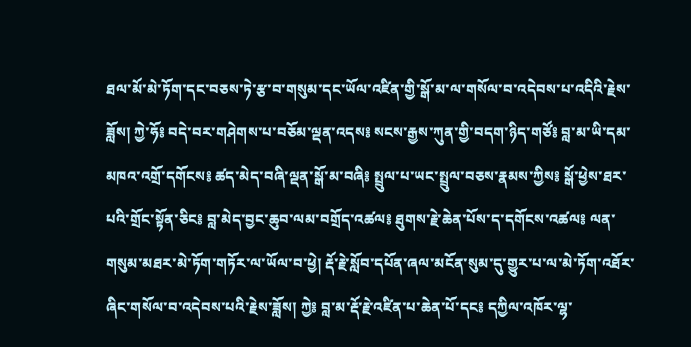ཐལ་མོ་མེ་ཏོག་དང་བཅས་ཏེ་རྩ་བ་གསུམ་དང་ཡོལ་འཛིན་གྱི་སྒོ་མ་ལ་གསོལ་བ་འདེབས་པ་འདིའི་རྗེས་ཟློས། ཀྱེ་ཧོ༔ བདེ་བར་གཤེགས་པ་བཅོམ་ལྡན་འདས༔ སངས་རྒྱས་ཀུན་གྱི་བདག་ཉིད་གཙོ༔ བླ་མ་ཡི་དམ་མཁའ་འགྲོ་དགོངས༔ ཚད་མེད་བཞི་ལྡན་སྒོ་མ་བཞི༔ སྤྲུལ་པ་ཡང་སྤྲུལ་བཅས་རྣམས་ཀྱིས༔ སྒོ་ཕྱེས་ཐར་པའི་གྲོང་སྟོན་ཅིང༔ བླ་མེད་བྱང་ཆུབ་ལམ་བགྲོད་འཚལ༔ ཐུགས་རྗེ་ཆེན་པོས་ད་དགོངས་འཚལ༔ ལན་གསུམ་མཐར་མེ་ཏོག་གཏོར་ལ་ཡོལ་བ་ཕྱེ། རྡོ་རྗེ་སློབ་དཔོན་ཞལ་མངོན་སུམ་དུ་གྱུར་པ་ལ་མེ་ཏོག་འཐོར་ཞིང་གསོལ་བ་འདེབས་པའི་རྗེས་ཟློས། ཀྱེ༔ བླ་མ་རྡོ་རྗེ་འཛིན་པ་ཆེན་པོ་དང༔ དཀྱིལ་འཁོར་ལྷ་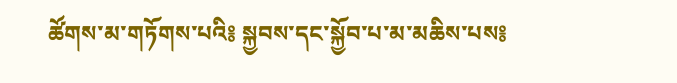ཚོགས་མ་གཏོགས་པའི༔ སྐྱབས་དང་སྐྱོབ་པ་མ་མཆིས་པས༔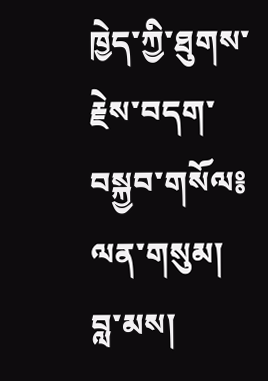ཁྱེད་ཀྱི་ཐུགས་རྗེས་བདག་བསྐྱབ་གསོལ༔ ལན་གསུམ། བླ་མས།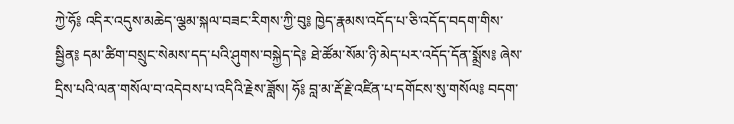ཀྱེ་ཧོ༔ འདིར་འདུས་མཆེད་ལྕམ་སྐལ་བཟང་རིགས་ཀྱི་བུ༔ ཁྱེད་རྣམས་འདོད་པ་ཅི་འདོད་བདག་གིས་སྦྱིན༔ དམ་ཚིག་བསྲུང་སེམས་དད་པའི་ཤུགས་བསྐྱེད་དེ༔ ཐེ་ཚོམ་སོམ་ཉི་མེད་པར་འདོད་དོན་སྨྲོས༔ ཞེས་དྲིས་པའི་ལན་གསོལ་བ་འདེབས་པ་འདིའི་རྗེས་ཟློས། ཧོ༔ བླ་མ་རྡོ་རྗེ་འཛིན་པ་དགོངས་སུ་གསོལ༔ བདག་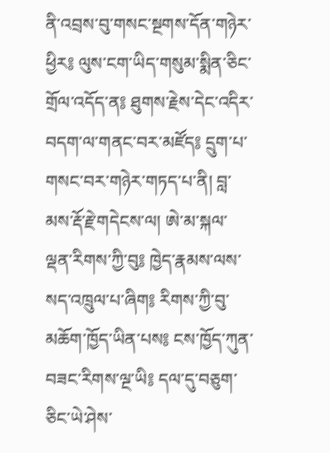ནི་འབྲས་བུ་གསང་སྔགས་དོན་གཉེར་ཕྱིར༔ ལུས་ངག་ཡིད་གསུམ་སྨིན་ཅིང་གྲོལ་འདོད་ན༔ ཐུགས་རྗེས་དེང་འདིར་བདག་ལ་གནང་བར་མཛོད༔ དྲུག་པ་གསང་བར་གཉེར་གཏད་པ་ནི། བླ་མས་རྡོ་རྗེ་གདེངས་ལ། ཨེ་མ་སྐལ་ལྡན་རིགས་ཀྱི་བུ༔ ཁྱེད་རྣམས་ལས་སད་འཁྲུལ་པ་ཞིག༔ རིགས་ཀྱི་བུ་མཆོག་ཁྱོད་ཡིན་པས༔ ངས་ཁྱོད་ཀུན་བཟང་རིགས་ལྔ་ཡི༔ དལ་དུ་བཅུག་ཅིང་ཡེ་ཤེས་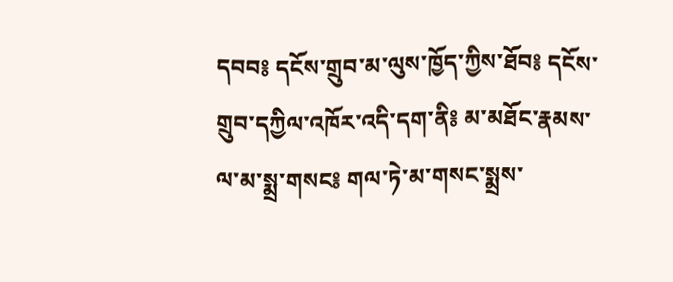དབབ༔ དངོས་གྲུབ་མ་ལུས་ཁྱོད་ཀྱིས་ཐོབ༔ དངོས་གྲུབ་དཀྱིལ་འཁོར་འདི་དག་ནི༔ མ་མཐོང་རྣམས་ལ་མ་སྨྲ་གསང༔ གལ་ཏེ་མ་གསང་སྨྲས་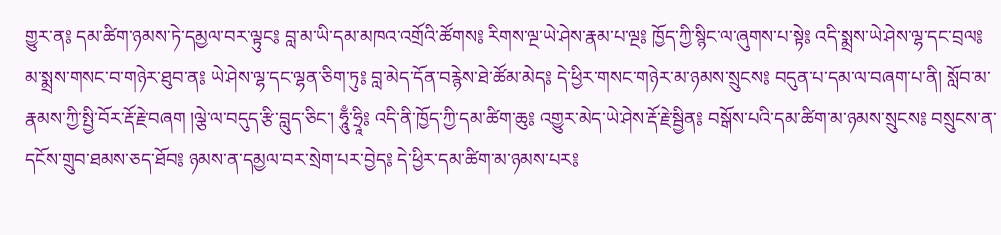གྱུར་ན༔ དམ་ཚིག་ཉམས་ཏེ་དམྱལ་བར་ལྟུང༔ བླ་མ་ཡི་དམ་མཁའ་འགྲོའི་ཚོགས༔ རིགས་ལྔ་ཡེ་ཤེས་རྣམ་པ་ལྔ༔ ཁྱོད་ཀྱི་སྙིང་ལ་ཞུགས་པ་སྟེ༔ འདི་སྨྲས་ཡེ་ཤེས་ལྷ་དང་བྲལ༔ མ་སྨྲས་གསང་བ་གཉེར་ཐུབ་ན༔ ཡེ་ཤེས་ལྷ་དང་ལྷན་ཅིག་ཏུ༔ བླ་མེད་དོན་བརྙེས་ཐེ་ཚོམ་མེད༔ དེ་ཕྱིར་གསང་གཉེར་མ་ཉམས་སྲུངས༔ བདུན་པ་དམ་ལ་བཞག་པ་ནི། སློབ་མ་རྣམས་ཀྱི་སྤྱི་བོར་རྡོ་རྗེ་བཞག །ལྕེ་ལ་བདུད་རྩི་བླུད་ཅིང་། ཧཱུྃ་ཧྲཱི༔ འདི་ནི་ཁྱོད་ཀྱི་དམ་ཚིག་ཆུ༔ འགྱུར་མེད་ཡེ་ཤེས་རྡོ་རྗེ་སྦྱིན༔ བསྒོས་པའི་དམ་ཚིག་མ་ཉམས་སྲུངས༔ བསྲུངས་ན་དངོས་གྲུབ་ཐམས་ཅད་ཐོབ༔ ཉམས་ན་དམྱལ་བར་སྲེག་པར་བྱེད༔ དེ་ཕྱིར་དམ་ཚིག་མ་ཉམས་པར༔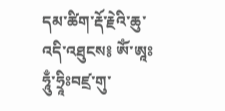དམ་ཚིག་རྡོ་རྗེའི་ཆུ་འདི་འཐུངས༔ ཨོཾ་ཨཱཿཧཱུྃ་ཧྲཱིཿབཛྲ་གུ་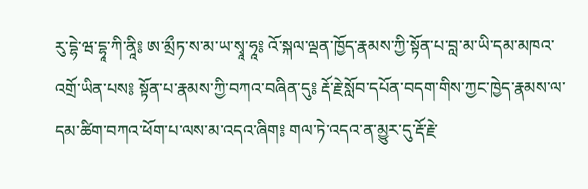རུ་དྷེ་ཝ་དྷཱ་ཀི་ནཱི༔ ཨ་མྲྀཏ་ས་མ་ཡ་སྭཱ་ཧཱ༔ འོ་སྐལ་ལྡན་ཁྱོད་རྣམས་ཀྱི་སྟོན་པ་བླ་མ་ཡི་དམ་མཁའ་འགྲོ་ཡིན་པས༔ སྟོན་པ་རྣམས་ཀྱི་བཀའ་བཞིན་དུ༔ རྡོ་རྗེ་སློབ་དཔོན་བདག་གིས་ཀྱང་ཁྱེད་རྣམས་ལ་དམ་ཚིག་བཀའ་ཕོག་པ་ལས་མ་འདའ་ཞིག༔ གལ་ཏེ་འདའ་ན་མྱུར་དུ་རྡོ་རྗེ་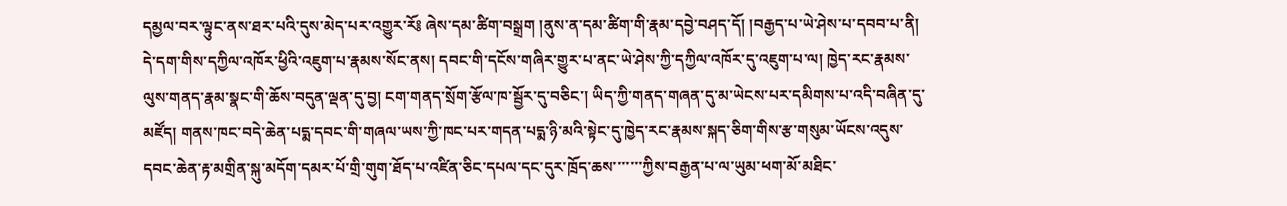དམྱལ་བར་ལྟུང་ནས་ཐར་པའི་དུས་མེད་པར་འགྱུར་རོ༔ ཞེས་དམ་ཚིག་བསྒྲག །ནུས་ན་དམ་ཚིག་གི་རྣམ་དབྱེ་བཤད་དོ། །བརྒྱད་པ་ཡེ་ཤེས་པ་དབབ་པ་ནི། དེ་དག་གིས་དཀྱིལ་འཁོར་ཕྱིའི་འཇུག་པ་རྣམས་སོང་ནས། དབང་གི་དངོས་གཞིར་གྱུར་པ་ནང་ཡེ་ཤེས་ཀྱི་དཀྱིལ་འཁོར་དུ་འཇུག་པ་ལ། ཁྱེད་རང་རྣམས་ལུས་གནད་རྣམ་སྣང་གི་ཆོས་བདུན་ལྡན་དུ་བྱ། ངག་གནད་སྲོག་རྩོལ་ཁ་སྦྱོར་དུ་བཅིང་། ཡིད་ཀྱི་གནད་གཞན་དུ་མ་ཡེངས་པར་དམིགས་པ་འདི་བཞིན་དུ་མཛོད། གནས་ཁང་བདེ་ཆེན་པདྨ་དབང་གི་གཞལ་ཡས་ཀྱི་ཁང་པར་གདན་པདྨ་ཉི་མའི་སྟེང་དུ་ཁྱེད་རང་རྣམས་སྐད་ཅིག་གིས་རྩ་གསུམ་ཡོངས་འདུས་དབང་ཆེན་རྟ་མགྲིན་སྐུ་མདོག་དམར་པོ་གྲི་གུག་ཐོད་པ་འཛིན་ཅིང་དཔལ་དང་དུར་ཁྲོད་ཆས་་་་་་་ཀྱིས་བརྒྱན་པ་ལ་ཡུམ་ཕག་མོ་མཐིང་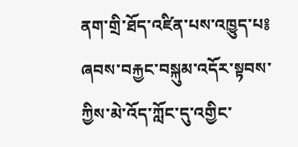ནག་གྲི་ཐོད་འཛིན་པས་འཁྱུད་པ༔ ཞབས་བརྐྱང་བསྐུམ་འདོར་སྟབས་ཀྱིས་མེ་འོད་ཀློང་དུ་འགྱིང་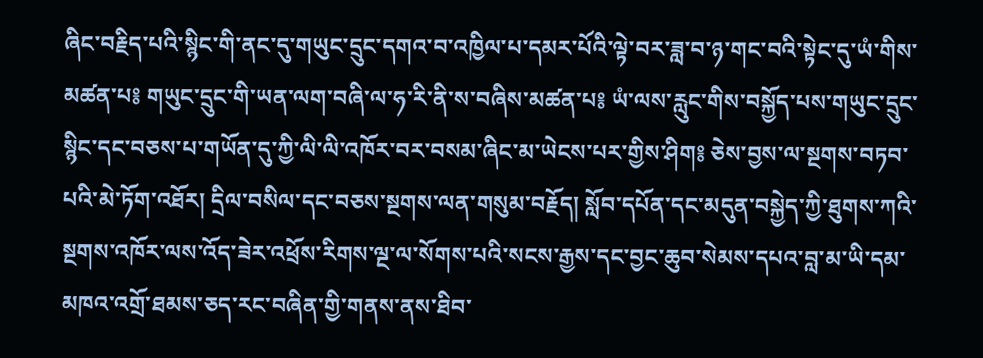ཞིང་བརྗིད་པའི་སྙིང་གི་ནང་དུ་གཡུང་དྲུང་དགའ་བ་འཁྱིལ་པ་དམར་པོའི་ལྟེ་བར་ཟླ་བ་ཉ་གང་བའི་སྟེང་དུ་ཡཾ་གིས་མཚན་པ༔ གཡུང་དྲུང་གི་ཡན་ལག་བཞི་ལ་ཧ་རི་ནི་ས་བཞིས་མཚན་པ༔ ཡཾ་ལས་རླུང་གིས་བསྐྱོད་པས་གཡུང་དྲུང་སྙིང་དང་བཅས་པ་གཡོན་དུ་ཀྱི་ལི་ལི་འཁོར་བར་བསམ་ཞིང་མ་ཡེངས་པར་གྱིས་ཤིག༔ ཅེས་བྱས་ལ་སྔགས་བཏབ་པའི་མེ་ཏོག་འཐོར། དྲིལ་བསིལ་དང་བཅས་སྔགས་ལན་གསུམ་བརྗོད། སློབ་དཔོན་དང་མདུན་བསྐྱེད་ཀྱི་ཐུགས་ཀའི་སྔགས་འཁོར་ལས་འོད་ཟེར་འཕྲོས་རིགས་ལྔ་ལ་སོགས་པའི་སངས་རྒྱས་དང་བྱང་ཆུབ་སེམས་དཔའ་བླ་མ་ཡི་དམ་མཁའ་འགྲོ་ཐམས་ཅད་རང་བཞིན་གྱི་གནས་ནས་ཐིབ་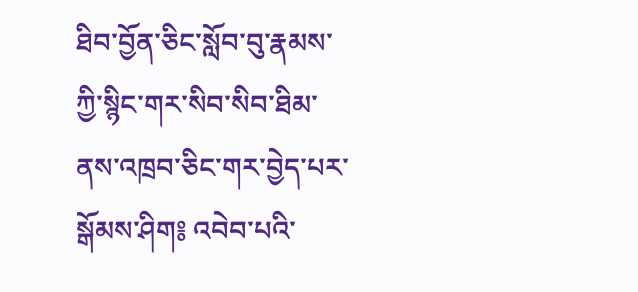ཐིབ་བྱོན་ཅིང་སློབ་བུ་རྣམས་ཀྱི་སྙིང་གར་སིབ་སིབ་ཐིམ་ནས་འཁྲབ་ཅིང་གར་བྱེད་པར་སྒོམས་ཤིག༔ འབེབ་པའི་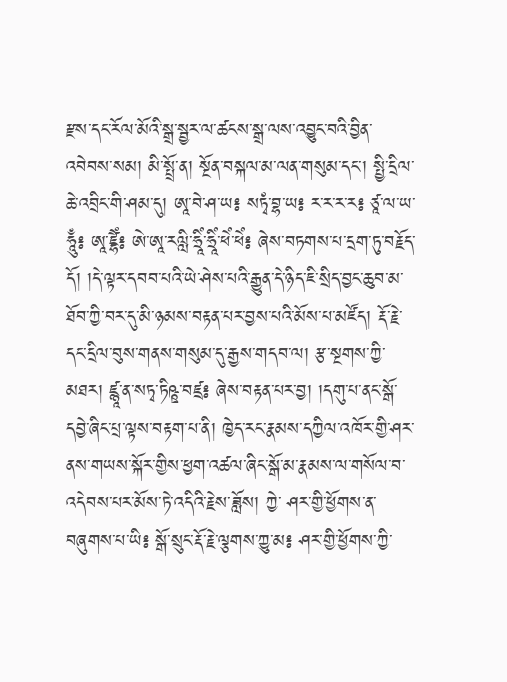རྫས་དང་རོལ་མོའི་སྒྲ་སྦྱར་ལ་ཚངས་སྒྲ་ལས་འབྱུང་བའི་བྱིན་འབེབས་སམ། མི་སྤྲོ་ན། སྔོན་བསྐལ་མ་ལན་གསུམ་དང་། སྤྱི་དྲིལ་ཆེ་འབྲིང་གི་ཤམ་དུ། ཨཱ་བེ་ཤ་ཡ༔ སཏྭཾ་བྷ་ཡ༔ ར་ར་ར་ར༔ ཙཱ་ལ་ཡ་ཧཱུྃ༔ ཨཱ་ཛྷཻཾ༔ ཨེ་ཨཱ་རལླི་ཧྲཱིཾ་ཧྲཱིཾ་ཕེཾ་ཕེཾ༔ ཞེས་བཏགས་པ་དྲག་ཏུ་བརྗོད་དོ། །དེ་ལྟར་དབབ་པའི་ཡེ་ཤེས་པའི་རྒྱུན་དེ་ཉིད་ཇི་སྲིད་བྱང་ཆུབ་མ་ཐོབ་ཀྱི་བར་དུ་མི་ཉམས་བརྟན་པར་བྱས་པའི་མོས་པ་མཛོད། རྡོ་རྗེ་དང་དྲིལ་བུས་གནས་གསུམ་དུ་རྒྱས་གདབ་ལ། རྩ་སྔགས་ཀྱི་མཐར། ཛྙཱ་ན་སཏྭ་ཏིཥྛ་བཛྲ༔ ཞེས་བརྟན་པར་བྱ། །དགུ་པ་ནང་སྒོ་དབྱེ་ཞིང་པྲ་ལྟས་བརྟག་པ་ནི། ཁྱེད་རང་རྣམས་དཀྱིལ་འཁོར་གྱི་ཤར་ནས་གཡས་སྐོར་གྱིས་ཕྱག་འཚལ་ཞིང་སྒོ་མ་རྣམས་ལ་གསོལ་བ་འདེབས་པར་མོས་ཏེ་འདིའི་རྗེས་ཟློས། ཀྱེ་ ཤར་གྱི་ཕྱོགས་ན་བཞུགས་པ་ཡི༔ སྒོ་སྲུང་རྡོ་རྗེ་ལྕགས་ཀྱུ་མ༔ ཤར་གྱི་ཕྱོགས་ཀྱི་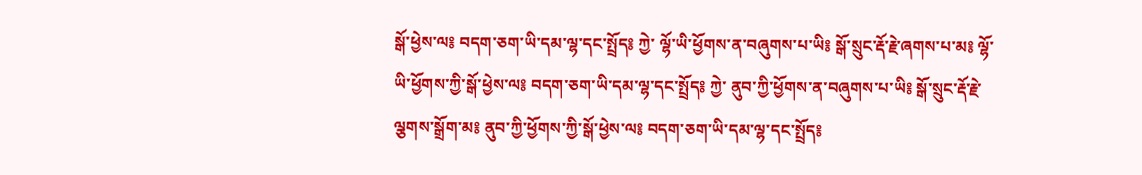སྒོ་ཕྱེས་ལ༔ བདག་ཅག་ཡི་དམ་ལྷ་དང་སྤྲོད༔ ཀྱེ་ ལྷོ་ཡི་ཕྱོགས་ན་བཞུགས་པ་ཡི༔ སྒོ་སྲུང་རྡོ་རྗེ་ཞགས་པ་མ༔ ལྷོ་ཡི་ཕྱོགས་ཀྱི་སྒོ་ཕྱེས་ལ༔ བདག་ཅག་ཡི་དམ་ལྷ་དང་སྤྲོད༔ ཀྱེ་ ནུབ་ཀྱི་ཕྱོགས་ན་བཞུགས་པ་ཡི༔ སྒོ་སྲུང་རྡོ་རྗེ་ལྕགས་སྒྲོག་མ༔ ནུབ་ཀྱི་ཕྱོགས་ཀྱི་སྒོ་ཕྱེས་ལ༔ བདག་ཅག་ཡི་དམ་ལྷ་དང་སྤྲོད༔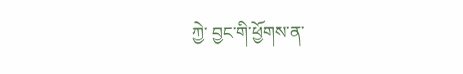ཀྱེ་ བྱང་གི་ཕྱོགས་ན་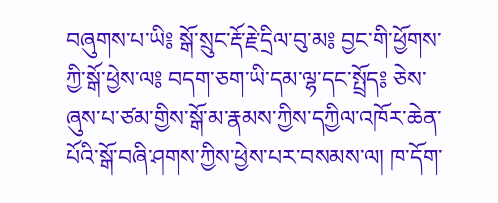བཞུགས་པ་ཡི༔ སྒོ་སྲུང་རྡོ་རྗེ་དྲིལ་བུ་མ༔ བྱང་གི་ཕྱོགས་ཀྱི་སྒོ་ཕྱེས་ལ༔ བདག་ཅག་ཡི་དམ་ལྷ་དང་སྤྲོད༔ ཅེས་ཞུས་པ་ཙམ་གྱིས་སྒོ་མ་རྣམས་ཀྱིས་དཀྱིལ་འཁོར་ཆེན་པོའི་སྒོ་བཞི་ཤགས་ཀྱིས་ཕྱེས་པར་བསམས་ལ། ཁ་དོག་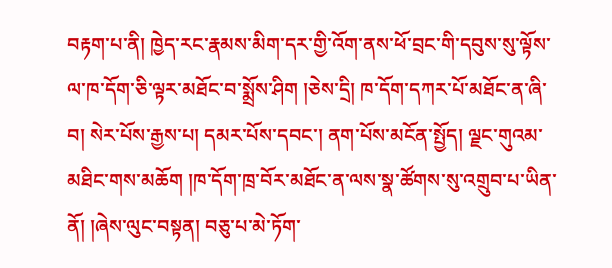བརྟག་པ་ནི། ཁྱེད་རང་རྣམས་མིག་དར་གྱི་འོག་ནས་ཕོ་བྲང་གི་དབུས་སུ་ལྟོས་ལ་ཁ་དོག་ཅི་ལྟར་མཐོང་བ་སྨྲོས་ཤིག །ཅེས་དྲི། ཁ་དོག་དཀར་པོ་མཐོང་ན་ཞི་བ། སེར་པོས་རྒྱས་པ། དམར་པོས་དབང་། ནག་པོས་མངོན་སྤྱོད། ལྗང་གུའམ་མཐིང་གས་མཆོག །ཁ་དོག་ཁྲ་བོར་མཐོང་ན་ལས་སྣ་ཚོགས་སུ་འགྲུབ་པ་ཡིན་ནོ། །ཞེས་ལུང་བསྟན། བཅུ་པ་མེ་ཏོག་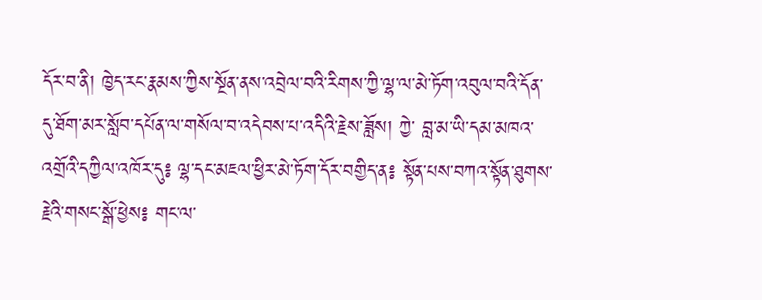དོར་བ་ནི། ཁྱེད་རང་རྣམས་ཀྱིས་སྔོན་ནས་འབྲེལ་བའི་རིགས་ཀྱི་ལྷ་ལ་མེ་ཏོག་འབུལ་བའི་དོན་དུ་ཐོག་མར་སློབ་དཔོན་ལ་གསོལ་བ་འདེབས་པ་འདིའི་རྗེས་ཟློས། ཀྱེ་ བླ་མ་ཡི་དམ་མཁའ་འགྲོའི་དཀྱིལ་འཁོར་དུ༔ ལྷ་དང་མཇལ་ཕྱིར་མེ་ཏོག་དོར་བགྱིད་ན༔ སྟོན་པས་བཀའ་སྟོན་ཐུགས་རྗེའི་གསང་སྒོ་ཕྱེས༔ གང་ལ་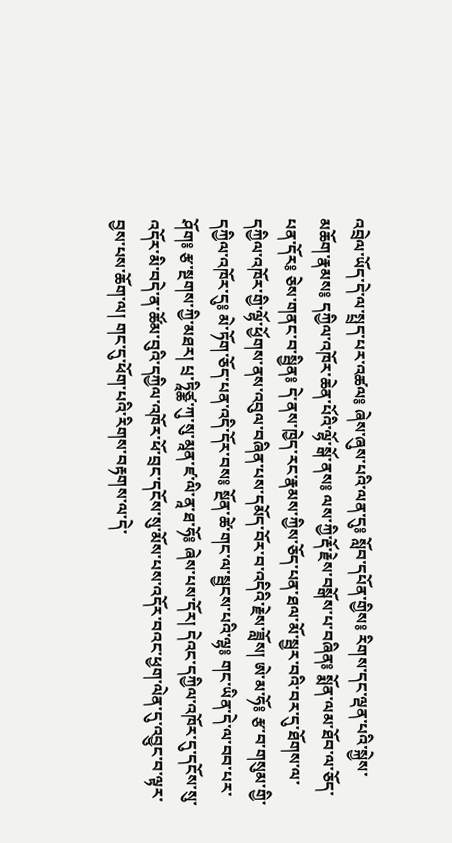འབྲེལ་ཡོད་དེ་ལ་སྤྲད་པར་འཚལ༔ ཞེས་ཞུས་པའི་ལན་དུ༔ སློབ་དཔོན་གྱིས༔ རིགས་དང་ལྡན་པའི་སྐྱེས་མཆོག་རྣམས༔ དཀྱིལ་འཁོར་ཆེན་པོའི་ལྷོ་སྒོ་ནས༔ ལས་ཀྱི་རྡོ་རྗེས་བསྒོས་པ་བཞིན༔ སྨོན་ལམ་ཐོབ་ལ་ཅོད་པན་དོར༔ ཅེས་གནང་བ་སྦྱིན༔ དེ་ནས་ཁྱེད་རང་རྣམས་ཀྱིས་ཅོད་པན་ཐལ་མོ་སྦྱར་བའི་བར་དུ་ཐོགས་ལ་དཀྱིལ་འཁོར་གྱི་ལྷོ་ཕྱོགས་ནས་འབུལ་བཞིན་པས་དམོད་བོར་བ་འདིའི་རྗེས་ཟློས། ཨེ་མ་ཧོ༔ རྩ་བ་གསུམ་གྱི་དཀྱིལ་འཁོར་དུ༔ མེ་ཏོག་ཅོད་པན་འདི་དོར་བས༔ སྔོན་ཚེ་གང་ལ་སྦྱངས་པའི་ལྷ༔ གང་ཡིན་དེ་ལ་བབ་པར་ཤོག༔ རྩ་སྔགས་ཀྱི་མཐར། པྲ་ཏཱིཙྪ་ཀུ་སུ་མཱན་ཛ་ལི་ནཱ་ཐ་ཧོ༔ ཞེས་པས་དོར། དེའང་དཀྱིལ་འཁོར་དུ་དངོས་སུ་འདོར་མི་བདེ་ན་ཚོམ་བུའི་དཀྱིལ་འཁོར་ཕོ་བྲང་དངོས་སུ་མོས་པས་འདོར་བའང་ཕྱག་ལེན་དུ་འབྱུང་བ་ལྟར་བྱས་པས་ཆོག་ལ། གང་དུ་ཕོག་པའི་རིགས་བརྟགས་ལ་དེ་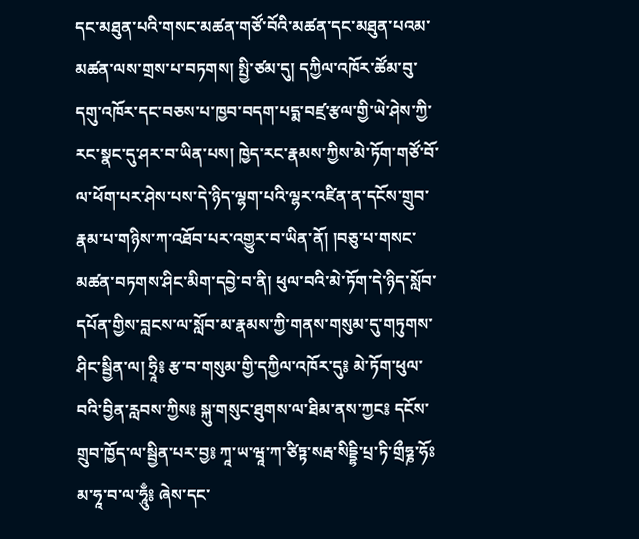དང་མཐུན་པའི་གསང་མཚན་གཙོ་བོའི་མཚན་དང་མཐུན་པའམ་མཚན་ལས་གྲས་པ་བཏགས། སྤྱི་ཙམ་དུ། དཀྱིལ་འཁོར་ཚོམ་བུ་དགུ་འཁོར་དང་བཅས་པ་ཁྱབ་བདག་པདྨ་བཛྲ་རྩལ་གྱི་ཡེ་ཤེས་ཀྱི་རང་སྣང་དུ་ཤར་བ་ཡིན་པས། ཁྱེད་རང་རྣམས་ཀྱིས་མེ་ཏོག་གཙོ་བོ་ལ་ཕོག་པར་ཤེས་པས་དེ་ཉིད་ལྷག་པའི་ལྷར་འཛིན་ན་དངོས་གྲུབ་རྣམ་པ་གཉིས་ཀ་འཐོབ་པར་འགྱུར་བ་ཡིན་ནོ། །བཅུ་པ་གསང་མཚན་བཏགས་ཤིང་མིག་དབྱེ་བ་ནི། ཕུལ་བའི་མེ་ཏོག་དེ་ཉིད་སློབ་དཔོན་གྱིས་བླངས་ལ་སློབ་མ་རྣམས་ཀྱི་གནས་གསུམ་དུ་གཏུགས་ཤིང་སྦྱིན་ལ། ཧྲཱི༔ རྩ་བ་གསུམ་གྱི་དཀྱིལ་འཁོར་དུ༔ མེ་ཏོག་ཕུལ་བའི་བྱིན་རླབས་ཀྱིས༔ སྐུ་གསུང་ཐུགས་ལ་ཐིམ་ནས་ཀྱང༔ དངོས་གྲུབ་ཁྱོད་ལ་སྦྱིན་པར་བྱ༔ ཀཱ་ཡ་ཝཱ་ཀ་ཙིཏྟ་སརྦ་སིདྡྷི་པྲ་ཏི་གྲྀཧྞ་ཧོཿ མ་ཧཱ་བ་ལ་ཧཱུྃ༔ ཞེས་དང་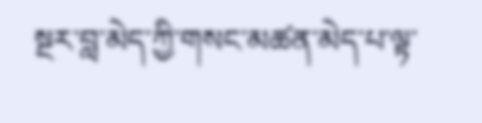སྔར་བླ་མེད་ཀྱི་གསང་མཚན་མེད་པ་ལྟ་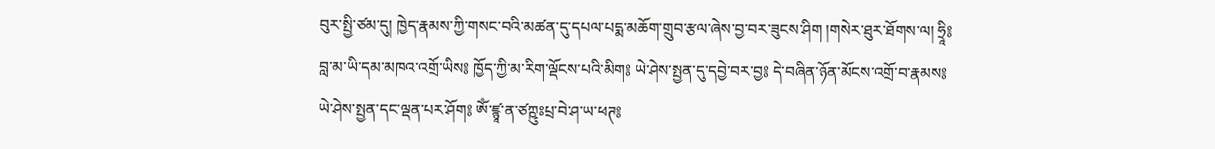བུར་སྤྱི་ཙམ་དུ། ཁྱེད་རྣམས་ཀྱི་གསང་བའི་མཚན་དུ་དཔལ་པདྨ་མཆོག་གྲུབ་རྩལ་ཞེས་བྱ་བར་ཟུངས་ཤིག །གསེར་ཐུར་ཐོགས་ལ། ཧྲཱི༔ བླ་མ་ཡི་དམ་མཁའ་འགྲོ་ཡིས༔ ཁྱོད་ཀྱི་མ་རིག་ལྡོངས་པའི་མིག༔ ཡེ་ཤེས་སྤྱན་དུ་དབྱེ་བར་བྱ༔ དེ་བཞིན་ཉོན་མོངས་འགྲོ་བ་རྣམས༔ ཡེ་ཤེས་སྤྱན་དང་ལྡན་པར་ཤོག༔ ཨོཾ་ཛྙཱ་ན་ཙཀྵུཿཔྲ་བེ་ཤ་ཡ་ཕཊ༔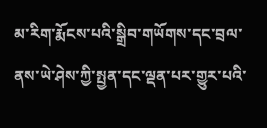མ་རིག་རྨོངས་པའི་སྒྲིབ་གཡོགས་དང་བྲལ་ནས་ཡེ་ཤེས་ཀྱི་སྤྱན་དང་ལྡན་པར་གྱུར་པའི་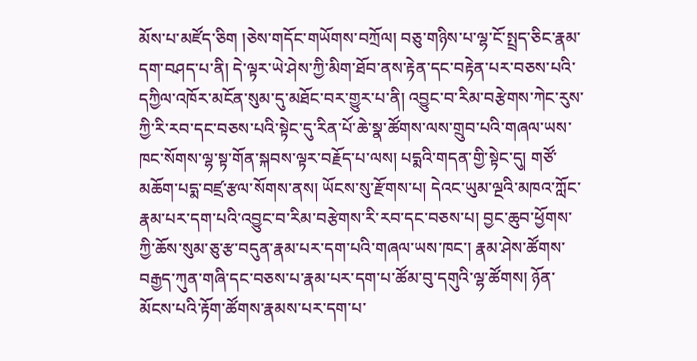མོས་པ་མཛོད་ཅིག །ཅེས་གདོང་གཡོགས་བཀྲོལ། བཅུ་གཉིས་པ་ལྷ་ངོ་སྤྲད་ཅིང་རྣམ་དག་བཤད་པ་ནི། དེ་ལྟར་ཡེ་ཤེས་ཀྱི་མིག་ཐོབ་ནས་རྟེན་དང་བརྟེན་པར་བཅས་པའི་དཀྱིལ་འཁོར་མངོན་སུམ་དུ་མཐོང་བར་གྱུར་པ་ནི། འབྱུང་བ་རིམ་བརྩེགས་ཀེང་རུས་ཀྱི་རི་རབ་དང་བཅས་པའི་སྟེང་དུ་རིན་པོ་ཆེ་སྣ་ཚོགས་ལས་གྲུབ་པའི་གཞལ་ཡས་ཁང་སོགས་ལྷ་སྟ་གོན་སྐབས་ལྟར་བརྗོད་པ་ལས། པདྨའི་གདན་གྱི་སྟེང་དུ། གཙོ་མཆོག་པདྨ་བཛྲ་རྩལ་སོགས་ནས། ཡོངས་སུ་རྫོགས་པ། དེའང་ཡུམ་ལྔའི་མཁའ་ཀློང་རྣམ་པར་དག་པའི་འབྱུང་བ་རིམ་བརྩེགས་རི་རབ་དང་བཅས་པ། བྱང་ཆུབ་ཕྱོགས་ཀྱི་ཆོས་སུམ་ཅུ་རྩ་བདུན་རྣམ་པར་དག་པའི་གཞལ་ཡས་ཁང་། རྣམ་ཤེས་ཚོགས་བརྒྱད་ཀུན་གཞི་དང་བཅས་པ་རྣམ་པར་དག་པ་ཚོམ་བུ་དགུའི་ལྷ་ཚོགས། ཉོན་མོངས་པའི་རྟོག་ཚོགས་རྣམས་པར་དག་པ་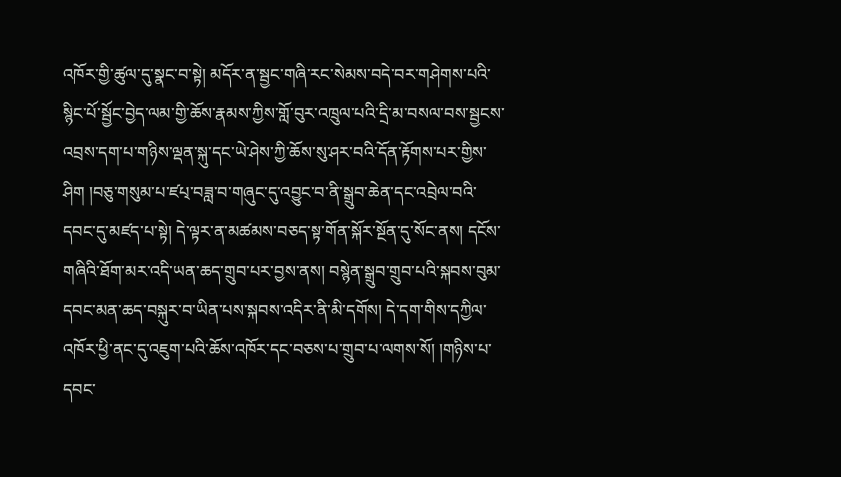འཁོར་གྱི་ཚུལ་དུ་སྣང་བ་སྟེ། མདོར་ན་སྦྱང་གཞི་རང་སེམས་བདེ་བར་གཤེགས་པའི་སྙིང་པོ་སྦྱོང་བྱེད་ལམ་གྱི་ཆོས་རྣམས་ཀྱིས་གློ་བུར་འཁྲུལ་པའི་དྲི་མ་བསལ་བས་སྦྱངས་འབྲས་དག་པ་གཉིས་ལྡན་སྐུ་དང་ཡེ་ཤེས་ཀྱི་ཆོས་སུ་ཤར་བའི་དོན་རྟོགས་པར་གྱིས་ཤིག །བཅུ་གསུམ་པ་ཛཔ྄་བཟླ་བ་གཞུང་དུ་འབྱུང་བ་ནི་སྒྲུབ་ཆེན་དང་འབྲེལ་བའི་དབང་དུ་མཛད་པ་སྟེ། དེ་ལྟར་ན་མཚམས་བཅད་སྟ་གོན་སྐོར་སྔོན་དུ་སོང་ནས། དངོས་གཞིའི་ཐོག་མར་འདི་ཡན་ཆད་གྲུབ་པར་བྱས་ནས། བསྙེན་སྒྲུབ་གྲུབ་པའི་སྐབས་བུམ་དབང་མན་ཆད་བསྐུར་བ་ཡིན་པས་སྐབས་འདིར་ནི་མི་དགོས། དེ་དག་གིས་དཀྱིལ་འཁོར་ཕྱི་ནང་དུ་འཇུག་པའི་ཆོས་འཁོར་དང་བཅས་པ་གྲུབ་པ་ལགས་སོ། །གཉིས་པ་དབང་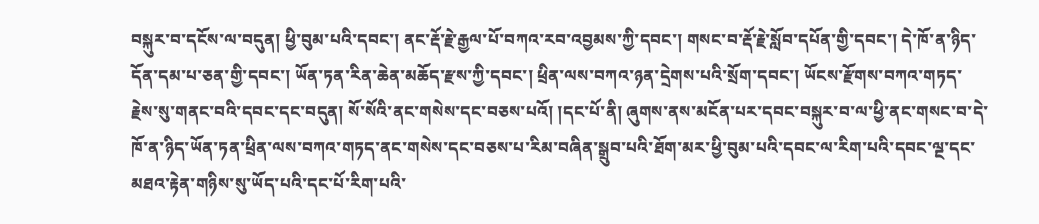བསྐུར་བ་དངོས་ལ་བདུན། ཕྱི་བུམ་པའི་དབང་། ནང་རྡོ་རྗེ་རྒྱལ་པོ་བཀའ་རབ་འབྱམས་ཀྱི་དབང་། གསང་བ་རྡོ་རྗེ་སློབ་དཔོན་གྱི་དབང་། དེ་ཁོ་ན་ཉིད་དོན་དམ་པ་ཅན་གྱི་དབང་། ཡོན་ཏན་རིན་ཆེན་མཆོད་རྫས་ཀྱི་དབང་། ཕྲིན་ལས་བཀའ་ཉན་དྲེགས་པའི་སྲོག་དབང་། ཡོངས་རྫོགས་བཀའ་གཏད་རྗེས་སུ་གནང་བའི་དབང་དང་བདུན། སོ་སོའི་ནང་གསེས་དང་བཅས་པའོ། །དང་པོ་ནི། ཞུགས་ནས་མངོན་པར་དབང་བསྐུར་བ་ལ་ཕྱི་ནང་གསང་བ་དེ་ཁོ་ན་ཉིད་ཡོན་ཏན་ཕྲིན་ལས་བཀའ་གཏད་ནང་གསེས་དང་བཅས་པ་རིམ་བཞིན་སྒྲུབ་པའི་ཐོག་མར་ཕྱི་བུམ་པའི་དབང་ལ་རིག་པའི་དབང་ལྔ་དང་མཐའ་རྟེན་གཉིས་སུ་ཡོད་པའི་དང་པོ་རིག་པའི་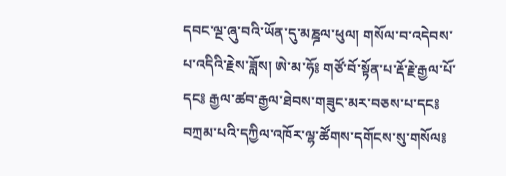དབང་ལྔ་ཞུ་བའི་ཡོན་དུ་མཎྜལ་ཕུལ། གསོལ་བ་འདེབས་པ་འདིའི་རྗེས་ཟློས། ཨེ་མ་ཧོ༔ གཙོ་བོ་སྟོན་པ་རྡོ་རྗེ་རྒྱལ་པོ་དང༔ རྒྱལ་ཚབ་རྒྱལ་ཐེབས་གཟུང་མར་བཅས་པ་དང༔ བཀྲམ་པའི་དཀྱིལ་འཁོར་ལྷ་ཚོགས་དགོངས་སུ་གསོལ༔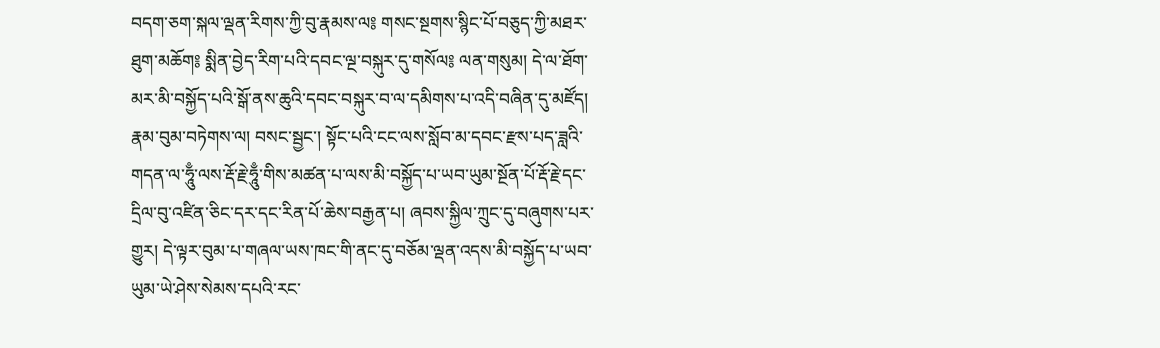བདག་ཅག་སྐལ་ལྡན་རིགས་ཀྱི་བུ་རྣམས་ལ༔ གསང་སྔགས་སྙིང་པོ་བཅུད་ཀྱི་མཐར་ཐུག་མཆོག༔ སྨིན་བྱེད་རིག་པའི་དབང་ལྔ་བསྐུར་དུ་གསོལ༔ ལན་གསུམ། དེ་ལ་ཐོག་མར་མི་བསྐྱོད་པའི་སྒོ་ནས་ཆུའི་དབང་བསྐུར་བ་ལ་དམིགས་པ་འདི་བཞིན་དུ་མཛོད། རྣམ་བུམ་བཏེགས་ལ། བསང་སྦྱང་། སྟོང་པའི་ངང་ལས་སློབ་མ་དབང་རྫས་པད་ཟླའི་གདན་ལ་ཧཱུྃ་ལས་རྡོ་རྗེ་ཧཱུྃ་གིས་མཚན་པ་ལས་མི་བསྐྱོད་པ་ཡབ་ཡུམ་སྔོན་པོ་རྡོ་རྗེ་དང་དྲིལ་བུ་འཛིན་ཅིང་དར་དང་རིན་པོ་ཆེས་བརྒྱན་པ། ཞབས་སྐྱིལ་ཀྲུང་དུ་བཞུགས་པར་གྱུར། དེ་ལྟར་བུམ་པ་གཞལ་ཡས་ཁང་གི་ནང་དུ་བཅོམ་ལྡན་འདས་མི་བསྐྱོད་པ་ཡབ་ཡུམ་ཡེ་ཤེས་སེམས་དཔའི་རང་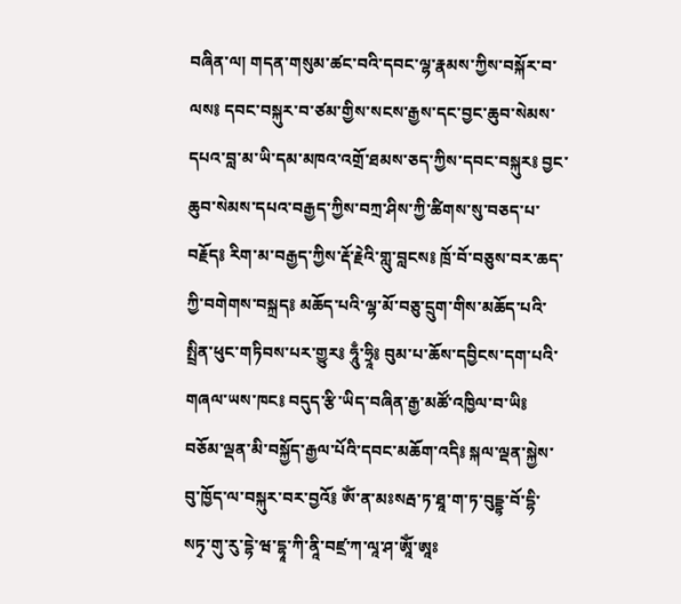བཞིན་ལ། གདན་གསུམ་ཚང་བའི་དབང་ལྷ་རྣམས་ཀྱིས་བསྐོར་བ་ལས༔ དབང་བསྐུར་བ་ཙམ་གྱིས་སངས་རྒྱས་དང་བྱང་ཆུབ་སེམས་དཔའ་བླ་མ་ཡི་དམ་མཁའ་འགྲོ་ཐམས་ཅད་ཀྱིས་དབང་བསྐུར༔ བྱང་ཆུབ་སེམས་དཔའ་བརྒྱད་ཀྱིས་བཀྲ་ཤིས་ཀྱི་ཚིགས་སུ་བཅད་པ་བརྗོད༔ རིག་མ་བརྒྱད་ཀྱིས་རྡོ་རྗེའི་གླུ་བླངས༔ ཁྲོ་བོ་བཅུས་བར་ཆད་ཀྱི་བགེགས་བསྐྲད༔ མཆོད་པའི་ལྷ་མོ་བཅུ་དྲུག་གིས་མཆོད་པའི་སྤྲིན་ཕུང་གཏིབས་པར་གྱུར༔ ཧཱུྃ་ཧྲཱི༔ བུམ་པ་ཆོས་དབྱིངས་དག་པའི་གཞལ་ཡས་ཁང༔ བདུད་རྩི་ཡིད་བཞིན་རྒྱ་མཚོ་འཁྱིལ་བ་ཡི༔ བཅོམ་ལྡན་མི་བསྐྱོད་རྒྱལ་པོའི་དབང་མཆོག་འདི༔ སྐལ་ལྡན་སྐྱེས་བུ་ཁྱོད་ལ་བསྐུར་བར་བྱའོ༔ ཨོཾ་ན་མཿསརྦ་ཏ་ཐཱ་ག་ཏ་བུདྡྷ་བོ་དྷི་སཏྭ་གུ་རུ་དྷེ་ཝ་དྷཱ་ཀི་ནཱི་བཛྲ་ཀ་ལཱ་ཤ་ཨཱོཾ་ཨཱཿ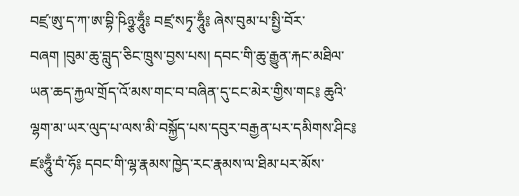བཛྲ་ཨུ་ད་ཀ་ཨ་བྷི་ཥིཉྩ་ཧཱུྃ༔ བཛྲ་སཏྭ་ཧཱུྃ༔ ཞེས་བུམ་པ་སྤྱི་བོར་བཞག །བུམ་ཆུ་བླུད་ཅིང་ཁྲུས་བྱས་པས། དབང་གི་ཆུ་རྒྱུན་རྐང་མཐིལ་ཡན་ཆད་རྐྱལ་གྲོད་འོ་མས་གང་བ་བཞིན་དུ་ངང་མེར་གྱིས་གང༔ ཆུའི་ལྷག་མ་ཡར་ལུད་པ་ལས་མི་བསྐྱོད་པས་དབུར་བརྒྱན་པར་དམིགས་ཤིང༔ ཛཿཧཱུྃ་བཾ་ཧོ༔ དབང་གི་ལྷ་རྣམས་ཁྱེད་རང་རྣམས་ལ་ཐིམ་པར་མོས་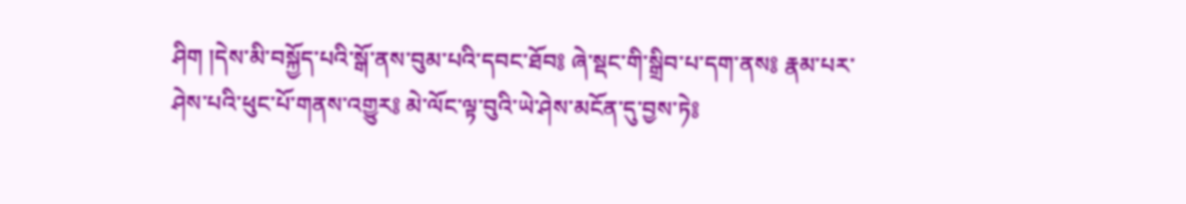ཤིག །དེས་མི་བསྐྱོད་པའི་སྒོ་ནས་བུམ་པའི་དབང་ཐོབ༔ ཞེ་སྡང་གི་སྒྲིབ་པ་དག་ནས༔ རྣམ་པར་ཤེས་པའི་ཕུང་པོ་གནས་འགྱུར༔ མེ་ལོང་ལྟ་བུའི་ཡེ་ཤེས་མངོན་དུ་བྱས་ཏེ༔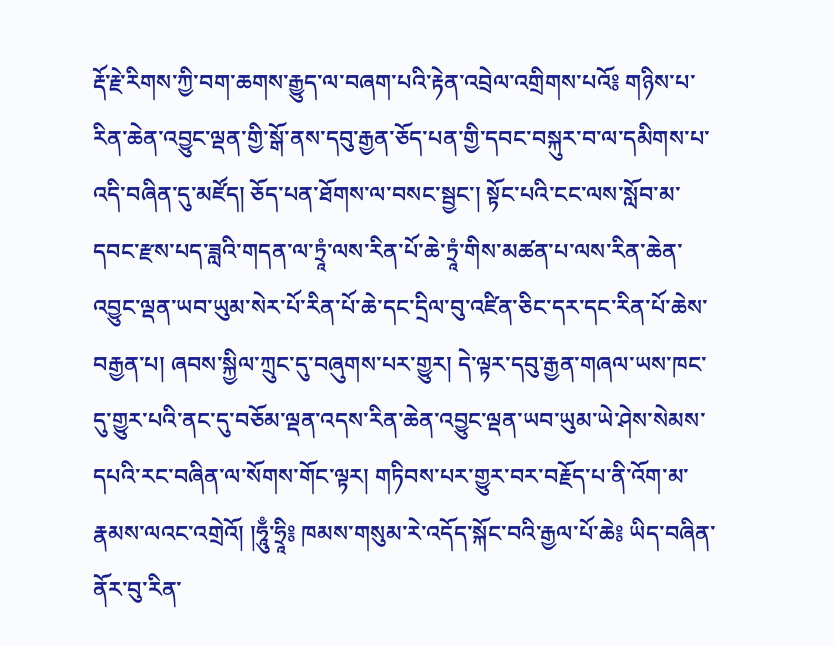རྡོ་རྗེ་རིགས་ཀྱི་བག་ཆགས་རྒྱུད་ལ་བཞག་པའི་རྟེན་འབྲེལ་འགྲིགས་པའོ༔ གཉིས་པ་རིན་ཆེན་འབྱུང་ལྡན་གྱི་སྒོ་ནས་དབུ་རྒྱན་ཅོད་པན་གྱི་དབང་བསྐུར་བ་ལ་དམིགས་པ་འདི་བཞིན་དུ་མཛོད། ཅོད་པན་ཐོགས་ལ་བསང་སྦྱང་། སྟོང་པའི་ངང་ལས་སློབ་མ་དབང་རྫས་པད་ཟླའི་གདན་ལ་ཏྲཱཾ་ལས་རིན་པོ་ཆེ་ཏྲཱཾ་གིས་མཚན་པ་ལས་རིན་ཆེན་འབྱུང་ལྡན་ཡབ་ཡུམ་སེར་པོ་རིན་པོ་ཆེ་དང་དྲིལ་བུ་འཛིན་ཅིང་དར་དང་རིན་པོ་ཆེས་བརྒྱན་པ། ཞབས་སྐྱིལ་ཀྲུང་དུ་བཞུགས་པར་གྱུར། དེ་ལྟར་དབུ་རྒྱན་གཞལ་ཡས་ཁང་དུ་གྱུར་པའི་ནང་དུ་བཅོམ་ལྡན་འདས་རིན་ཆེན་འབྱུང་ལྡན་ཡབ་ཡུམ་ཡེ་ཤེས་སེམས་དཔའི་རང་བཞིན་ལ་སོགས་གོང་ལྟར། གཏིབས་པར་གྱུར་བར་བརྗོད་པ་ནི་འོག་མ་རྣམས་ལའང་འགྲེའོ། །ཧཱུྃ་ཧྲཱི༔ ཁམས་གསུམ་རེ་འདོད་སྐོང་བའི་རྒྱལ་པོ་ཆེ༔ ཡིད་བཞིན་ནོར་བུ་རིན་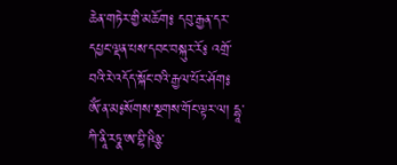ཆེན་གཏེར་གྱི་མཆོག༔ དབུ་རྒྱན་དར་དཔྱང་ལྡན་པས་དབང་བསྐུར་རོ༔ འགྲོ་བའི་རེ་འདོད་སྐོང་བའི་རྒྱལ་པོར་ཤོག༔ ཨོཾ་ན་མ༔སོགས་སྔགས་གོང་ལྟར་ལ། དྷཱ་ཀི་ནཱི་རཏྣ་ཨ་བྷི་ཥིཉྩ་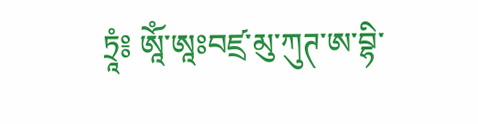ཏྲཱཾ༔ ཨཱོཾ་ཨཱཿབཛྲ་མུ་ཀུཊ་ཨ་བྷི་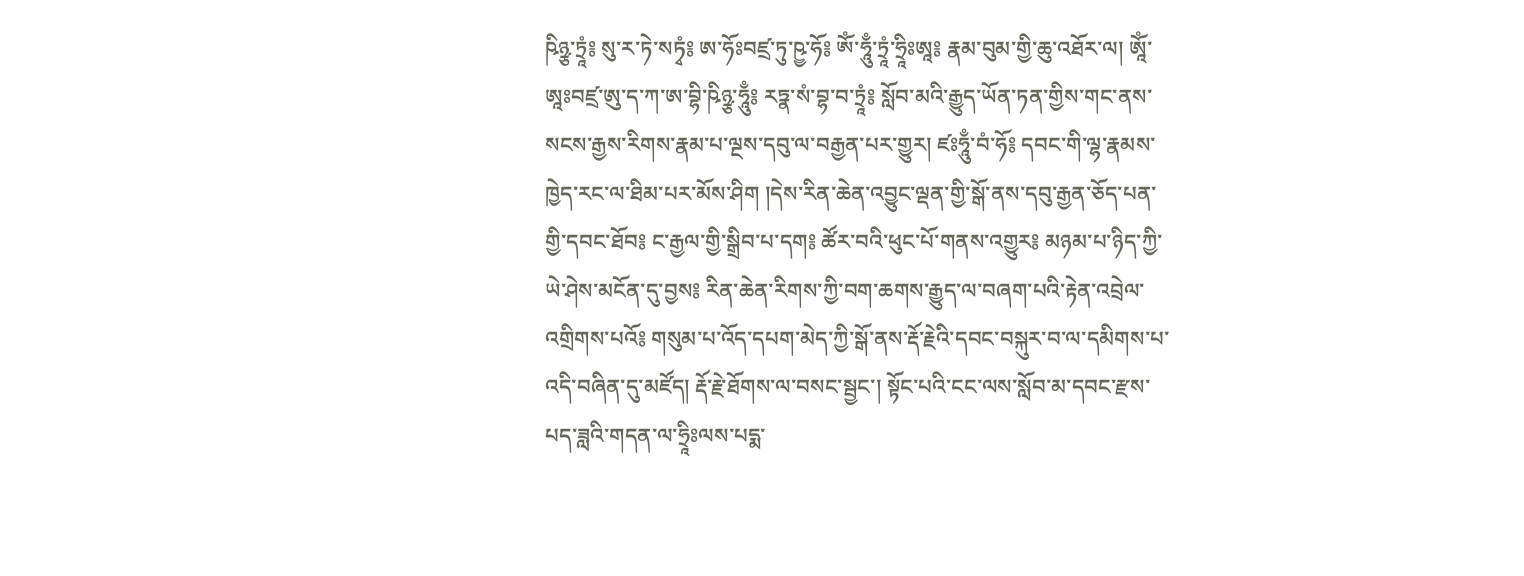ཥིཉྩ་ཏྲཱཾ༔ སུ་ར་ཏེ་སཏྭཾ༔ ཨ་ཧོཿབཛྲ་ཏུ་ཥྱ་ཧོ༔ ཨོཾ་ཧཱུྃ་ཏྲཱཾ་ཧྲཱིཿཨཱ༔ རྣམ་བུམ་གྱི་ཆུ་འཐོར་ལ། ཨཱོཾ་ཨཱཿབཛྲ་ཨུ་ད་ཀ་ཨ་བྷི་ཥིཉྩ་ཧཱུྃ༔ རཏྣ་སཾ་བྷ་བ་ཏྲཱཾ༔ སློབ་མའི་རྒྱུད་ཡོན་ཏན་གྱིས་གང་ནས་སངས་རྒྱས་རིགས་རྣམ་པ་ལྔས་དབུ་ལ་བརྒྱན་པར་གྱུར། ཛཿཧཱུྃ་བཾ་ཧོ༔ དབང་གི་ལྷ་རྣམས་ཁྱེད་རང་ལ་ཐིམ་པར་མོས་ཤིག །དེས་རིན་ཆེན་འབྱུང་ལྡན་གྱི་སྒོ་ནས་དབུ་རྒྱན་ཅོད་པན་གྱི་དབང་ཐོབ༔ ང་རྒྱལ་གྱི་སྒྲིབ་པ་དག༔ ཚོར་བའི་ཕུང་པོ་གནས་འགྱུར༔ མཉམ་པ་ཉིད་ཀྱི་ཡེ་ཤེས་མངོན་དུ་བྱས༔ རིན་ཆེན་རིགས་ཀྱི་བག་ཆགས་རྒྱུད་ལ་བཞག་པའི་རྟེན་འབྲེལ་འགྲིགས་པའོ༔ གསུམ་པ་འོད་དཔག་མེད་ཀྱི་སྒོ་ནས་རྡོ་རྗེའི་དབང་བསྐུར་བ་ལ་དམིགས་པ་འདི་བཞིན་དུ་མཛོད། རྡོ་རྗེ་ཐོགས་ལ་བསང་སྦྱང་། སྟོང་པའི་ངང་ལས་སློབ་མ་དབང་རྫས་པད་ཟླའི་གདན་ལ་ཧྲཱིཿལས་པདྨ་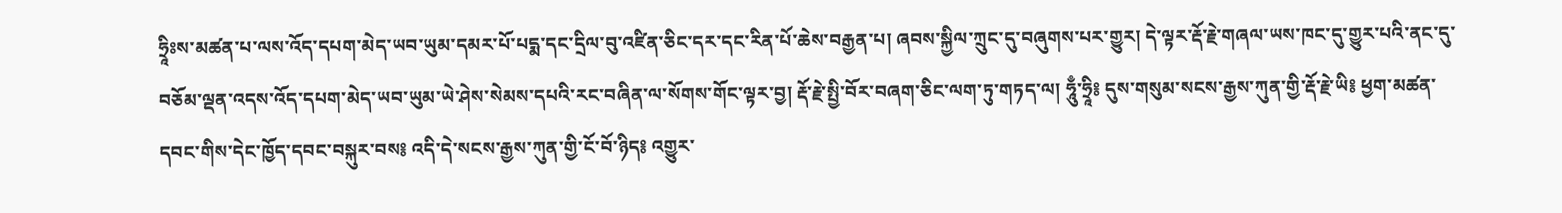ཧྲཱིཿས་མཚན་པ་ལས་འོད་དཔག་མེད་ཡབ་ཡུམ་དམར་པོ་པདྨ་དང་དྲིལ་བུ་འཛིན་ཅིང་དར་དང་རིན་པོ་ཆེས་བརྒྱན་པ། ཞབས་སྐྱིལ་ཀྲུང་དུ་བཞུགས་པར་གྱུར། དེ་ལྟར་རྡོ་རྗེ་གཞལ་ཡས་ཁང་དུ་གྱུར་པའི་ནང་དུ་བཅོམ་ལྡན་འདས་འོད་དཔག་མེད་ཡབ་ཡུམ་ཡེ་ཤེས་སེམས་དཔའི་རང་བཞིན་ལ་སོགས་གོང་ལྟར་བྱ། རྡོ་རྗེ་སྤྱི་བོར་བཞག་ཅིང་ལག་ཏུ་གཏད་ལ། ཧཱུྃ་ཧྲཱི༔ དུས་གསུམ་སངས་རྒྱས་ཀུན་གྱི་རྡོ་རྗེ་ཡི༔ ཕྱག་མཚན་དབང་གིས་དེང་ཁྱོད་དབང་བསྐུར་བས༔ འདི་དེ་སངས་རྒྱས་ཀུན་གྱི་ངོ་བོ་ཉིད༔ འགྱུར་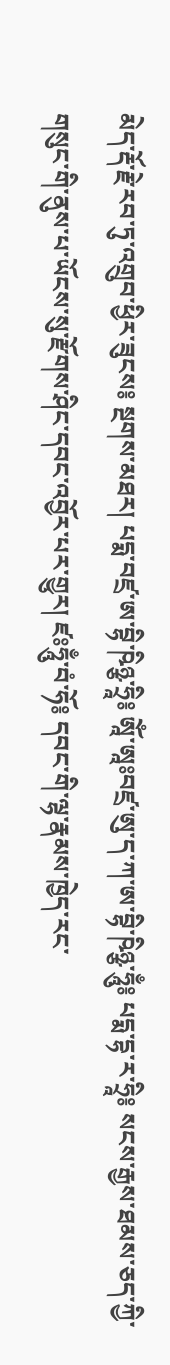མེད་རྡོ་རྗེ་རབ་ཏུ་འགྲུབ་ཕྱིར་ཟུངས༔ སྔགས་མཐར། པདྨ་བཛྲ་ཨ་བྷི་ཥིཉྩ་ཧྲཱི༔ ཨཱོཾ་ཨཱཿབཛྲ་ཨུ་ད་ཀ་ཨ་བྷི་ཥིཉྩ་ཧཱུྃ༔ པདྨ་དྷ་ར་ཧྲཱི༔ སངས་རྒྱས་ཐམས་ཅད་ཀྱི་གསུང་གི་ནུས་པ་ཡོངས་སུ་རྫོགས་ཤིང་དབང་འབྱོར་པར་གྱུར། ཛཿཧཱུྃ་བཾ་ཧོ༔ དབང་གི་ལྷ་རྣམས་ཁྱེད་རང་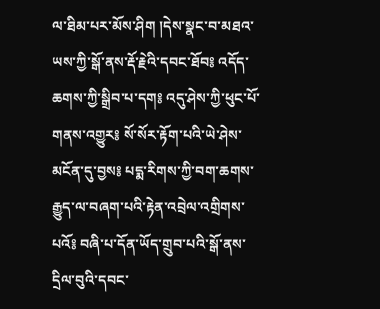ལ་ཐིམ་པར་མོས་ཤིག །དེས་སྣང་བ་མཐའ་ཡས་ཀྱི་སྒོ་ནས་རྡོ་རྗེའི་དབང་ཐོབ༔ འདོད་ཆགས་ཀྱི་སྒྲིབ་པ་དག༔ འདུ་ཤེས་ཀྱི་ཕུང་པོ་གནས་འགྱུར༔ སོ་སོར་རྟོག་པའི་ཡེ་ཤེས་མངོན་དུ་བྱས༔ པདྨ་རིགས་ཀྱི་བག་ཆགས་རྒྱུད་ལ་བཞག་པའི་རྟེན་འབྲེལ་འགྲིགས་པའོ༔ བཞི་པ་དོན་ཡོད་གྲུབ་པའི་སྒོ་ནས་དྲིལ་བུའི་དབང་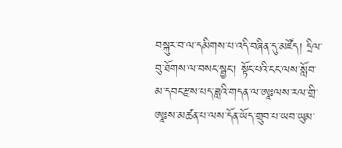བསྐུར་བ་ལ་དམིགས་པ་འདི་བཞིན་དུ་མཛོད། དྲིལ་བུ་ཐོགས་ལ་བསང་སྦྱང་། སྟོང་པའི་ངང་ལས་སློབ་མ་དབང་རྫས་པད་ཟླའི་གདན་ལ་ཨཱཿལས་རལ་གྲི་ཨཱཿས་མཚན་པ་ལས་དོན་ཡོད་གྲུབ་པ་ཡབ་ཡུམ་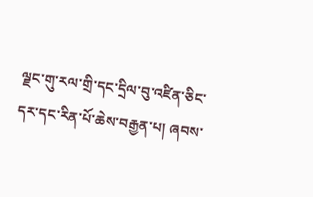ལྗང་གུ་རལ་གྲི་དང་དྲིལ་བུ་འཛིན་ཅིང་དར་དང་རིན་པོ་ཆེས་བརྒྱན་པ། ཞབས་